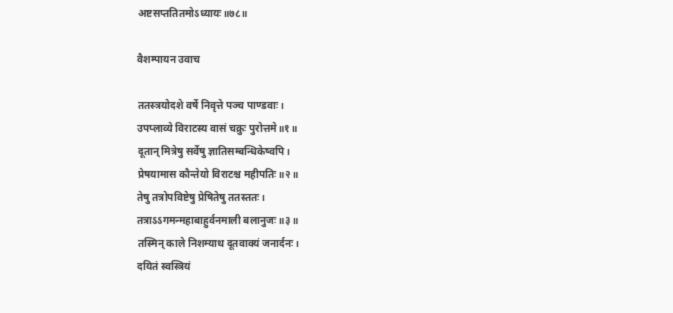अष्टसप्ततितमोऽध्यायः॥७८॥

वैशम्पायन उवाच

ततस्त्रयोदशे वर्षे निवृत्ते पञ्च पाण्डवाः।
उपप्लाव्ये विराटस्य वासं चक्रुः पुरोत्तमे॥१॥
दूतान् मित्रेषु सर्वेषु ज्ञातिसम्बन्धिकेष्वपि।
प्रेषयामास कौन्तेयो विराटश्च महीपतिः॥२॥
तेषु तत्रोपविष्टेषु प्रेषितेषु ततस्ततः।
तत्राऽऽगमन्महाबाहुर्वनमाली बलानुजः॥३॥
तस्मिन् काले निशम्याथ दूतवाक्यं जनार्दनः।
दयितं स्वस्त्रियं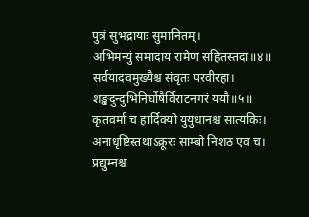पुत्रं सुभद्रायाः सुमानितम्।
अभिमन्युं समादाय रामेण सहितस्तदा॥४॥
सर्वयादवमुख्यैश्च संवृतः परवीरहा।
शङ्खदुन्दुभिनिर्घोषैर्विराटनगरं ययौ॥५॥
कृतवर्मा च हार्दिक्यो युयुधानश्च सात्यकिः।
अनाधृष्टिस्तथाऽक्रूरः साम्बो निशठ एव च।
प्रद्युम्नश्च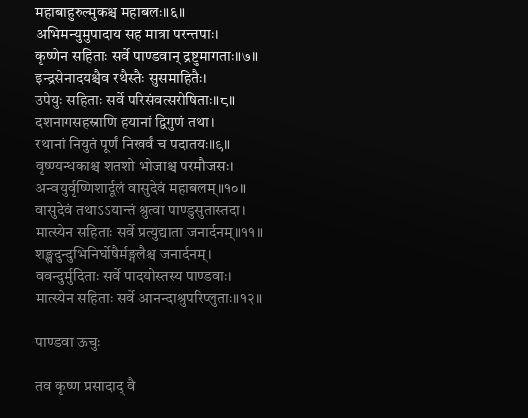महाबाहुरुल्मुकश्च महाबलः॥६॥
अभिमन्युमुपादाय सह मात्रा परन्तपाः।
कृष्णेन सहिताः सर्वे पाण्डवान् द्रष्टुमागताः॥७॥
इन्द्रसेनादयश्चैव रथैस्तैः सुसमाहितैः।
उपेयुः सहिताः सर्वे परिसंवत्सरोषिताः॥८॥
दशनागसहस्राणि हयानां द्विगुणं तथा।
रथानां नियुतं पूर्णं निखर्वं च पदातयः॥९॥
वृष्ण्यन्धकाश्च शतशो भोजाश्च परमौजसः।
अन्वयुर्वृष्णिशार्दूलं वासुदेवं महाबलम्॥१०॥
वासुदेवं तथाऽऽयान्तं श्रुत्वा पाण्डुसुतास्तदा।
मात्स्येन सहिताः सर्वे प्रत्युद्याता जनार्दनम्॥११॥
शङ्खदुन्दुभिनिर्घोषैर्मङ्गलैश्च जनार्दनम्।
ववन्दुर्मुदिताः सर्वे पादयोस्तस्य पाण्डवाः।
मात्स्येन सहिताः सर्वे आनन्दाश्रुपरिप्लुताः॥१२॥

पाण्डवा ऊचुः

तव कृष्ण प्रसादाद् वै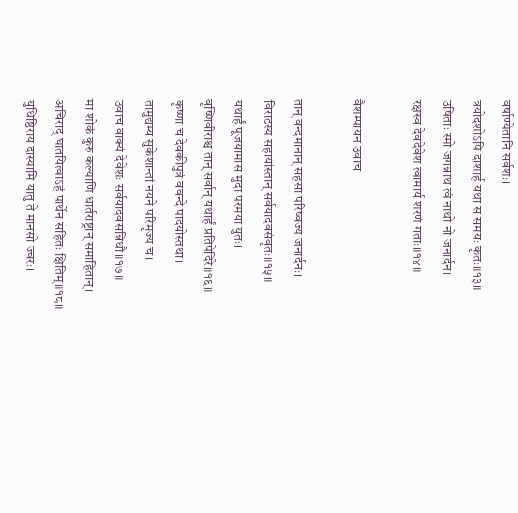वर्षाण्येतानि सर्वशः।
त्रयोदशोऽपि दाशार्ह यथा स समयः कृतः॥१३॥
उषिताः स्मो जगन्नाथ त्वं नाथो नो जनार्दन।
रक्षस्व देवदेवेश त्वामार्य शरणं गताः॥१४॥

वैशम्पायन उवाच

तान् वन्दमानान् सहसा परिष्वज्य जनार्दनः।
विराटस्य सहायांस्तान् सर्वयादवसंवृतः॥१५॥
यथार्हं पूजयामास मुदा परमया युतः।
वृष्णिवीराश्च तान् सर्वान् यथार्हं प्रतिपेदिरे॥१६॥
कृष्णा च देवकीपुत्रं ववन्दे पादयोस्तथा।
तामुद्यम्य सुकेशान्तां नयने परिमृज्य च।
उवाच वाक्यं देवेशः सर्वयादवसन्निधौ॥१७॥
मा शोकं कुरु कल्याणि धार्तराष्ट्रान् समाहितान्।
अचिराद् घातयित्वाऽहं पार्थेन सहितः क्षितिम्॥१८॥
युधिष्ठिराय दास्यामि यातु ते मानसो ज्वरः।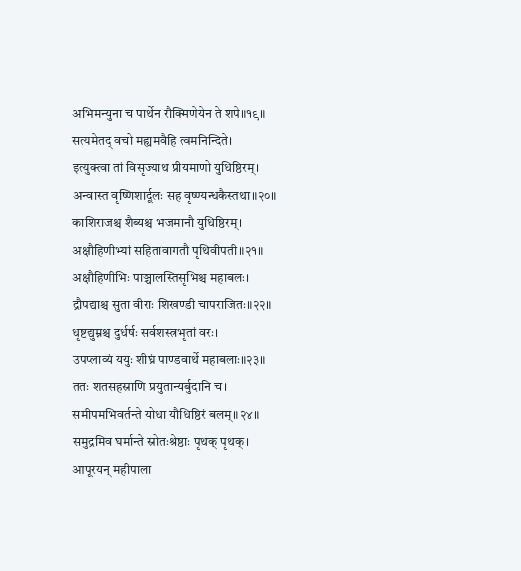अभिमन्युना च पार्थेन रौक्मिणेयेन ते शपे॥१९॥
सत्यमेतद् वचो मह्यमवैहि त्वमनिन्दिते।
इत्युक्त्वा तां विसृज्याथ प्रीयमाणो युधिष्ठिरम्।
अन्वास्त वृष्णिशार्दूलः सह वृष्ण्यन्धकैस्तथा॥२०॥
काशिराजश्च शैब्यश्च भजमानौ युधिष्ठिरम्।
अक्षौहिणीभ्यां सहितावागतौ पृथिवीपती॥२१॥
अक्षौहिणीभिः पाञ्चालस्तिसृभिश्च महाबलः।
द्रौपद्याश्च सुता वीराः शिखण्डी चापराजितः॥२२॥
धृष्टद्युम्नश्च दुर्धर्षः सर्वशस्त्रभृतां वरः।
उपप्लाव्यं ययुः शीघ्रं पाण्डवार्थे महाबलाः॥२३॥
ततः शतसहस्राणि प्रयुतान्यर्बुदानि च।
समीपमभिवर्तन्ते योधा यौधिष्ठिरं बलम्॥२४॥
समुद्रमिव घर्मान्ते स्रोतःश्रेष्ठाः पृथक् पृथक्।
आपूरयन् महीपाला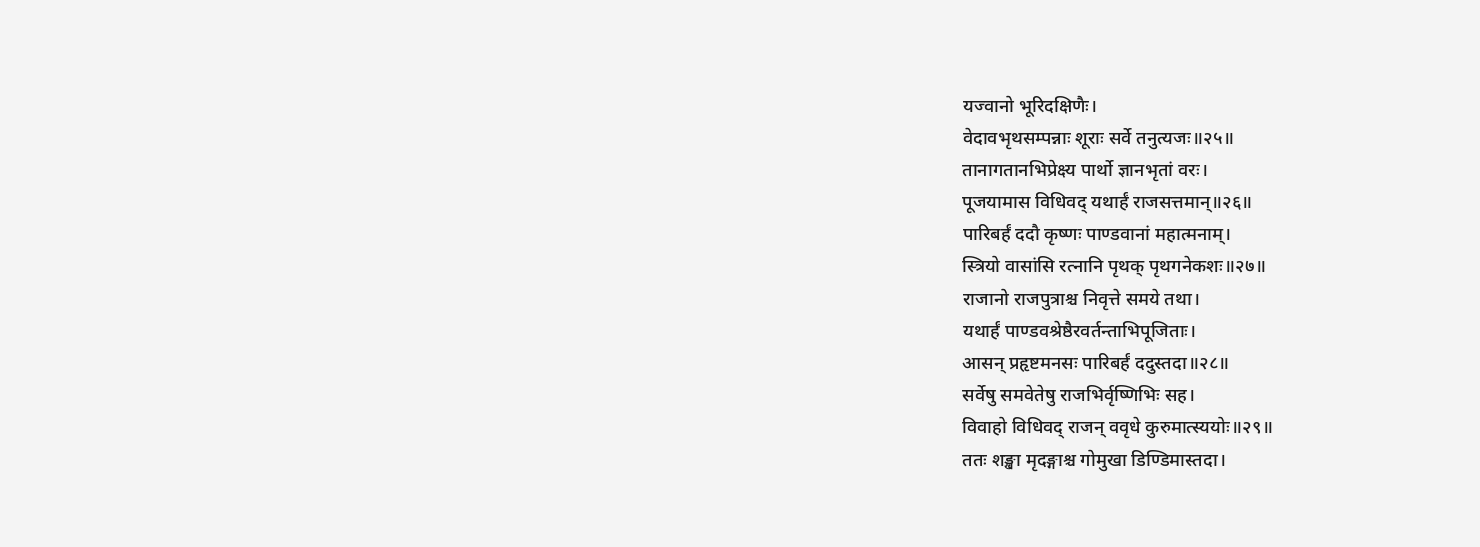यज्वानो भूरिदक्षिणैः।
वेदावभृथसम्पन्नाः शूराः सर्वे तनुत्यजः॥२५॥
तानागतानभिप्रेक्ष्य पार्थो ज्ञानभृतां वरः।
पूजयामास विधिवद् यथार्हं राजसत्तमान्॥२६॥
पारिबर्हं ददौ कृष्णः पाण्डवानां महात्मनाम्।
स्त्रियो वासांसि रत्नानि पृथक् पृथगनेकशः॥२७॥
राजानो राजपुत्राश्च निवृत्ते समये तथा।
यथार्हं पाण्डवश्रेष्ठैरवर्तन्ताभिपूजिताः।
आसन् प्रहृष्टमनसः पारिबर्हं ददुस्तदा॥२८॥
सर्वेषु समवेतेषु राजभिर्वृष्णिभिः सह।
विवाहो विधिवद् राजन् ववृधे कुरुमात्स्ययोः॥२९॥
ततः शङ्खा मृदङ्गाश्च गोमुखा डिण्डिमास्तदा।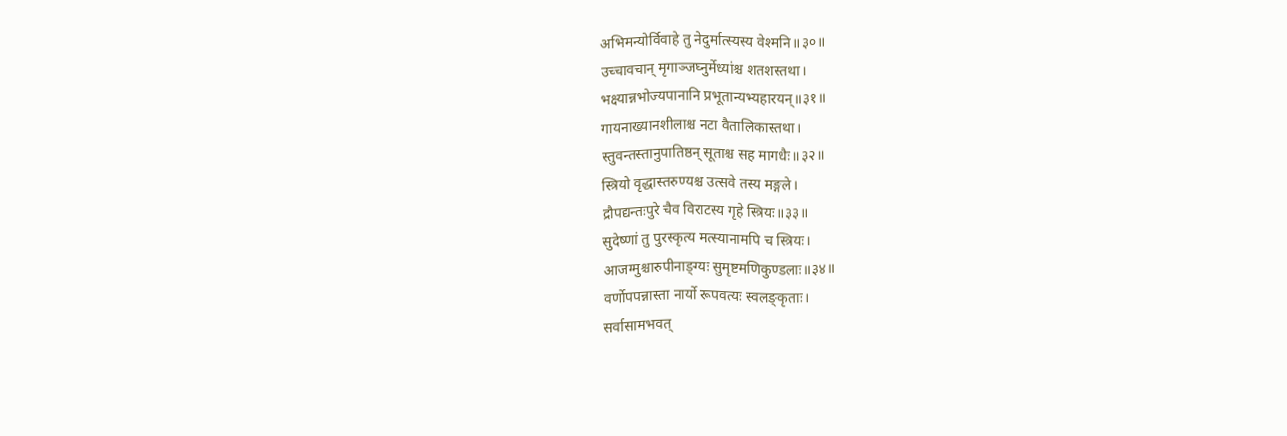अभिमन्योर्विवाहे तु नेदुर्मात्स्यस्य वेश्मनि॥३०॥
उच्चावचान् मृगाञ्जघ्नुर्मेध्यांश्च शतशस्तथा।
भक्ष्यान्नभोज्यपानानि प्रभूतान्यभ्यहारयन्॥३१॥
गायनाख्यानशीलाश्च नटा वैतालिकास्तथा।
स्तुवन्तस्तानुपातिष्ठन् सूताश्च सह मागधैः॥३२॥
स्त्रियो वृद्धास्तरुण्यश्च उत्सवे तस्य मङ्गले।
द्रौपद्यन्तःपुरे चैव विराटस्य गृहे स्त्रियः॥३३॥
सुदेष्णां तु पुरस्कृत्य मत्स्यानामपि च स्त्रियः।
आजग्मुश्चारुपीनाङ्ग्यः सुमृष्टमणिकुण्डलाः॥३४॥
वर्णोपपन्नास्ता नार्यो रूपवत्यः स्वलङ्कृताः।
सर्वासामभवत्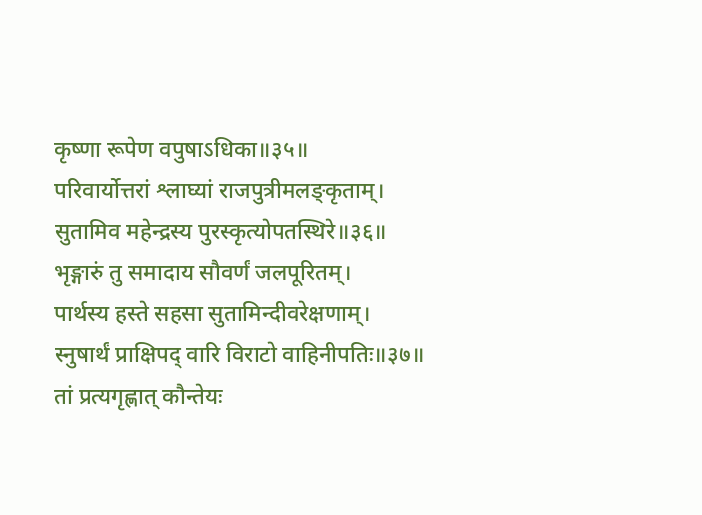कृष्णा रूपेण वपुषाऽधिका॥३५॥
परिवार्योत्तरां श्लाघ्यां राजपुत्रीमलङ्कृताम्।
सुतामिव महेन्द्रस्य पुरस्कृत्योपतस्थिरे॥३६॥
भृङ्गारुं तु समादाय सौवर्णं जलपूरितम्।
पार्थस्य हस्ते सहसा सुतामिन्दीवरेक्षणाम्।
स्नुषार्थं प्राक्षिपद् वारि विराटो वाहिनीपतिः॥३७॥
तां प्रत्यगृह्णात् कौन्तेयः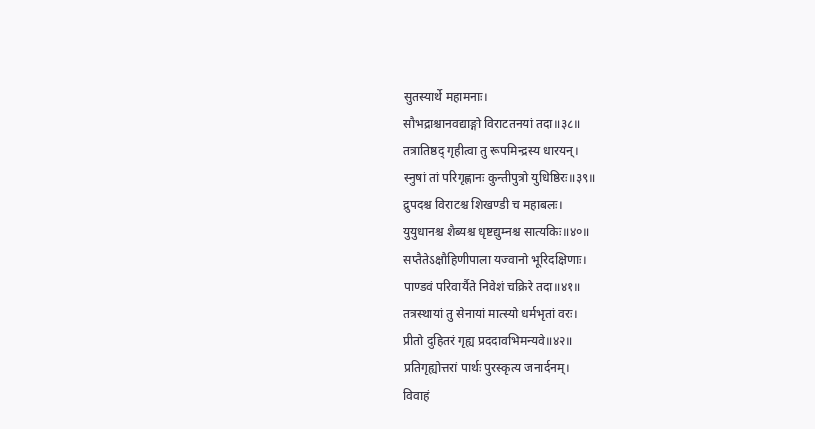सुतस्यार्थे महामनाः।
सौभद्राश्चानवद्याङ्गो विराटतनयां तदा॥३८॥
तत्रातिष्ठद् गृहीत्वा तु रूपमिन्द्रस्य धारयन्।
स्नुषां तां परिगृह्णानः कुन्तीपुत्रो युधिष्ठिरः॥३९॥
द्रुपदश्च विराटश्च शिखण्डी च महाबलः।
युयुधानश्च शैब्यश्च धृष्टद्युम्नश्च सात्यकिः॥४०॥
सप्तैतेऽक्षौहिणीपाला यज्वानो भूरिदक्षिणाः।
पाण्डवं परिवार्यैते निवेशं चक्रिरे तदा॥४१॥
तत्रस्थायां तु सेनायां मात्स्यो धर्मभृतां वरः।
प्रीतो दुहितरं गृह्य प्रददावभिमन्यवे॥४२॥
प्रतिगृह्योत्तरां पार्थः पुरस्कृत्य जनार्दनम्।
विवाहं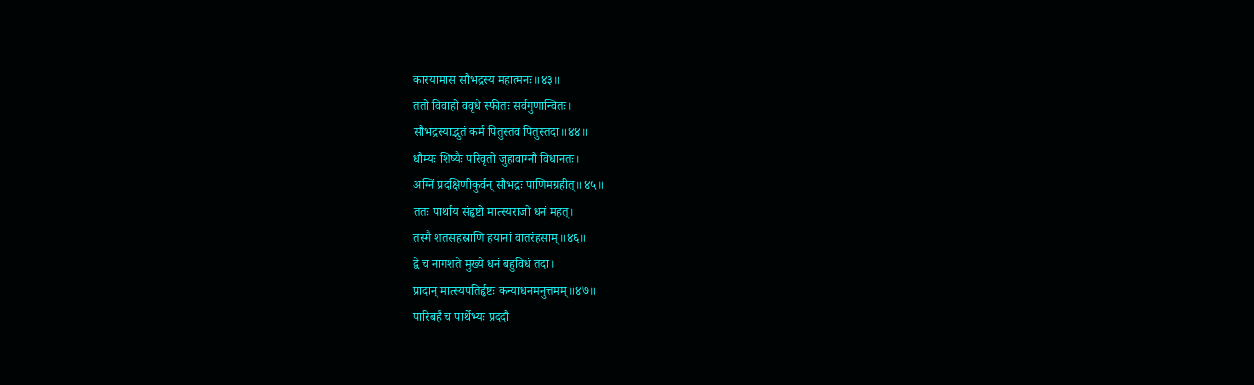कारयामास सौभद्रस्य महात्मनः॥४३॥
ततो विवाहो ववृधे स्फीतः सर्वगुणान्वितः।
सौभद्रस्याद्भुतं कर्म पितुस्तव पितुस्तदा॥४४॥
धौम्यः शिष्यैः परिवृतो जुहावाग्नौ विधानतः।
अग्निं प्रदक्षिणीकुर्वन् सौभद्रः पाणिमग्रहीत्॥४५॥
ततः पार्थाय संहृष्टो मात्स्यराजो धनं महत्।
तस्मै शतसहस्राणि हयानां वातरंहसाम्॥४६॥
द्वे च नागशते मुख्ये धनं बहुविधं तदा।
प्रादान् मात्स्यपतिर्हृष्टः कन्याधनमनुत्तमम्॥४७॥
पारिबर्हं च पार्थेभ्यः प्रददौ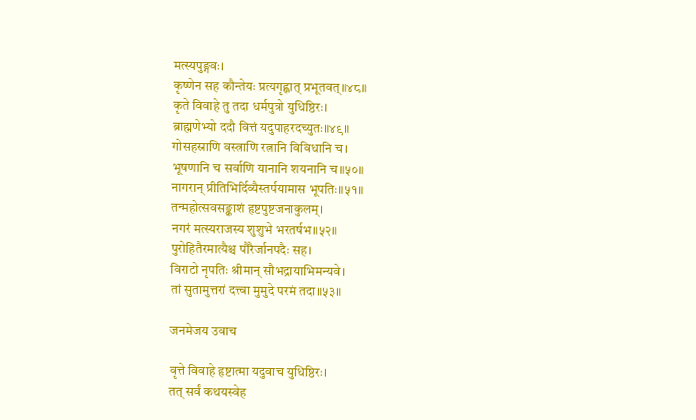मत्स्यपुङ्गवः।
कृष्णेन सह कौन्तेयः प्रत्यगृह्णात् प्रभूतवत्॥४८॥
कृते विवाहे तु तदा धर्मपुत्रो युधिष्ठिरः।
ब्राह्मणेभ्यो ददौ वित्तं यदुपाहरदच्युतः॥४९॥
गोसहस्राणि वस्त्राणि रत्नानि विविधानि च।
भूषणानि च सर्वाणि यानानि शयनानि च॥५०॥
नागरान् प्रीतिभिर्दिव्यैस्तर्पयामास भूपतिः॥५१॥
तन्महोत्सवसङ्काशं हृष्टपुष्टजनाकुलम्।
नगरं मत्स्यराजस्य शुशुभे भरतर्षभ॥५२॥
पुरोहितैरमात्यैश्च पौरैर्जानपदैः सह।
विराटो नृपतिः श्रीमान् सौभद्रायाभिमन्यवे।
तां सुतामुत्तरां दत्त्वा मुमुदे परमं तदा॥५३॥

जनमेजय उवाच

वृत्ते विवाहे हृष्टात्मा यदुवाच युधिष्ठिरः।
तत् सर्वं कथयस्वेह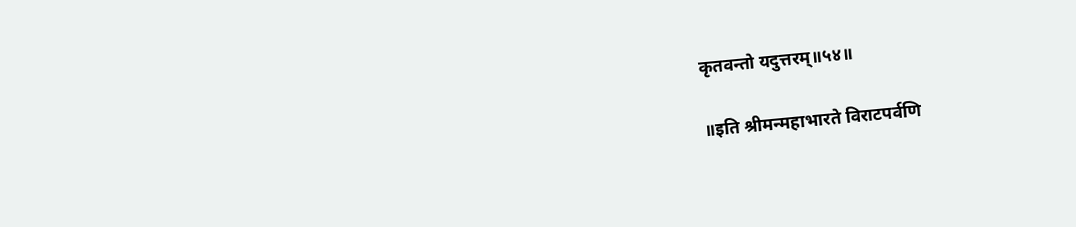कृतवन्तो यदुत्तरम्॥५४॥

॥इति श्रीमन्महाभारते विराटपर्वणि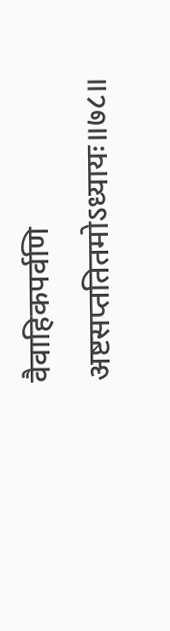वैवाहिकपर्वणि अष्टसप्ततितमोऽध्यायः॥७८॥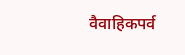वैवाहिकपर्व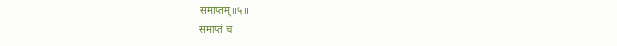समाप्तम्॥५॥
समाप्तं च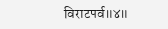विराटपर्व॥४॥